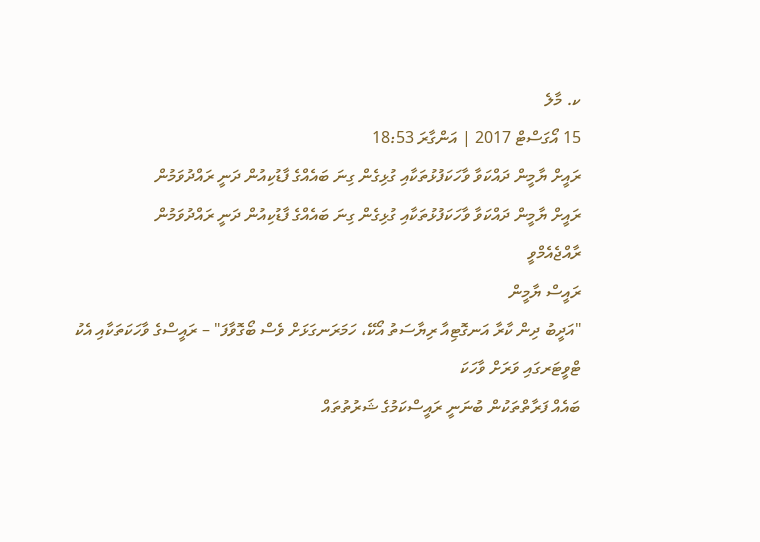ކ. މާލެ
15 އޯގަސްޓް 2017 | އަންގާރަ 18:53
ރައީށް ޔާމީން ދައްކަވާ ވާހަކަފުޅުތަކާއި ގުޅިގެން ގިނަ ބައެއްގެ ފާޑުކިއުން ދަނީ ރައްދުވަމުން
ރައީށް ޔާމީން ދައްކަވާ ވާހަކަފުޅުތަކާއި ގުޅިގެން ގިނަ ބައެއްގެ ފާޑުކިއުން ދަނީ ރައްދުވަމުން
ރާއްޖެއެމްވީ
ރައީސް ޔާމީން
"އަދީބު ދިން ކާރާ އަނގޮޓިއާ ރިޔާސަތު އޯކޭ، ހަމަރަނގަޅަށް ވެސް ބޯގޮވާފަ" – ރައީސްގެ ވާހަކަތަކާއި އެކު ޓްވީޓަރގައި ވަރަށް ވާހަކަ
ބައެއް ފަރާތްތަކުން ބުނަނީ ރައީސްކަމުގެ ޝަރުތުތައް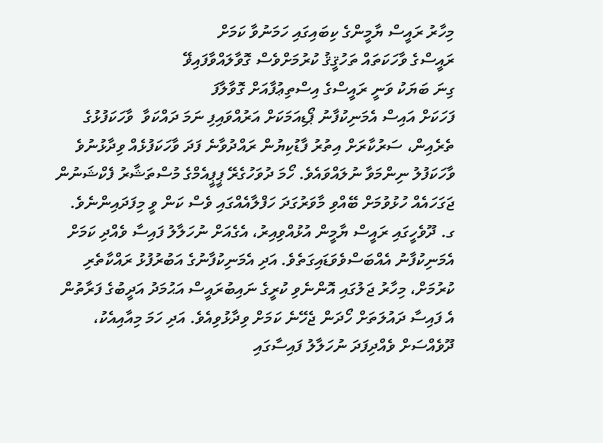މިހާރު ރައީސް ޔާމީންގެ ކިބައިގައި ހަމަނުވާ ކަމަށް
ރައީސްގެ ވާހަކަތައް ތަހުޤީޤު ކުރުމަށްވެސް ގޮވާލައްވާފައިޥޭ
ގިނަ ބަޔަކު ވަނީ ރައީސްގެ އިސްތިޢުފާއަށް ގޮވާލާފަ
ފަހަކަށް އައިސް އެމަނިކުފާނު ޕޯޑިއަމަކަށް އަރުއްވައިފި ނަމަ ދައްކަވާ  ވާހަކަފުޅުގެ ތެރެއިން، ސަރުކާރަށް އިތުރު ފާޑުކިޔުން ރައްދުވާނެ ފަދަ ވާހަކަފުޅެއް ވިދާޅުނުވެ ވާހަކަފުލު ނިންމަވާ ނުލައްވައެވެ. ހޯމަ ދުވަހުގެރޭ ޕީޕީއެމްގެ މުސްތަޝާރު ފެކްޝަނުން ޖަގަހައެއް ހުޅުވުމަށް ބޭއްވި މާވަރުގަދަ ހަފްލާއެއްގައި ވެސް ކަން ވީ މިފަދައިންނެވެ.
ގ. ދޫވެހީގައި ރައީސް ޔާމީން އުޅުއްވިއިރު، އެގެއަށް ނުހަލާލު ފައިސާ ވެއްދި ކަމަށް އެމަނިކުފާނު އެއްބަސްވެވަޑައިގަތެވެ. އަދި އެމަނިކުފާނުގެ އަބުރުފުޅު ރައްކާތެރި ކުރުމަށް، މިހާރު ޖަލުގައި އޮންނެވި ކުރީގެ ނައިބުރައީސް އަޙުމަދު އަދީބުގެ ފަރާތުން އެ ފައިސާ ދައުލަތަށް ހޯދަން ޖެހޭނެ ކަމަށް ވިދާޅުވިއެވެ. އަދި ހަމަ މިއާއިއެކު، ދޫވެއްސަށް ވެއްދިފަދަ ނުހަލާލު ފައިސާގައި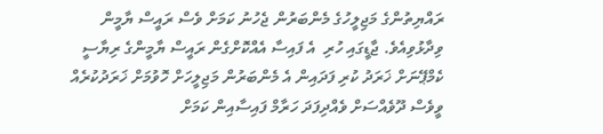ރައްޔިތުންގެ މަޖިލީހުގެ މެންބަރުން ޖެހުނު ކަމަށް ވެސް ރައީސް ޔާމީން ވިދާޅުވިއެވެ. ޖާޑީގައި ހުރި  އެ ފައިސާ އެއްކޮށްގެން ރައީސް ޔާމީންގެ ރިޔާސީ ކެމްޕޭނަށް ޚަރަދު ކުރި ފަދައިން އެ މެންބަރުން މަޖިލީހަށް ހޮވުމަށް ޚަރަދުކުރެއް ވީވެސް ދޫވެއްސަށް ވެއްދިފަދަ ހަރާމް ފައިސާއިން ކަމަށް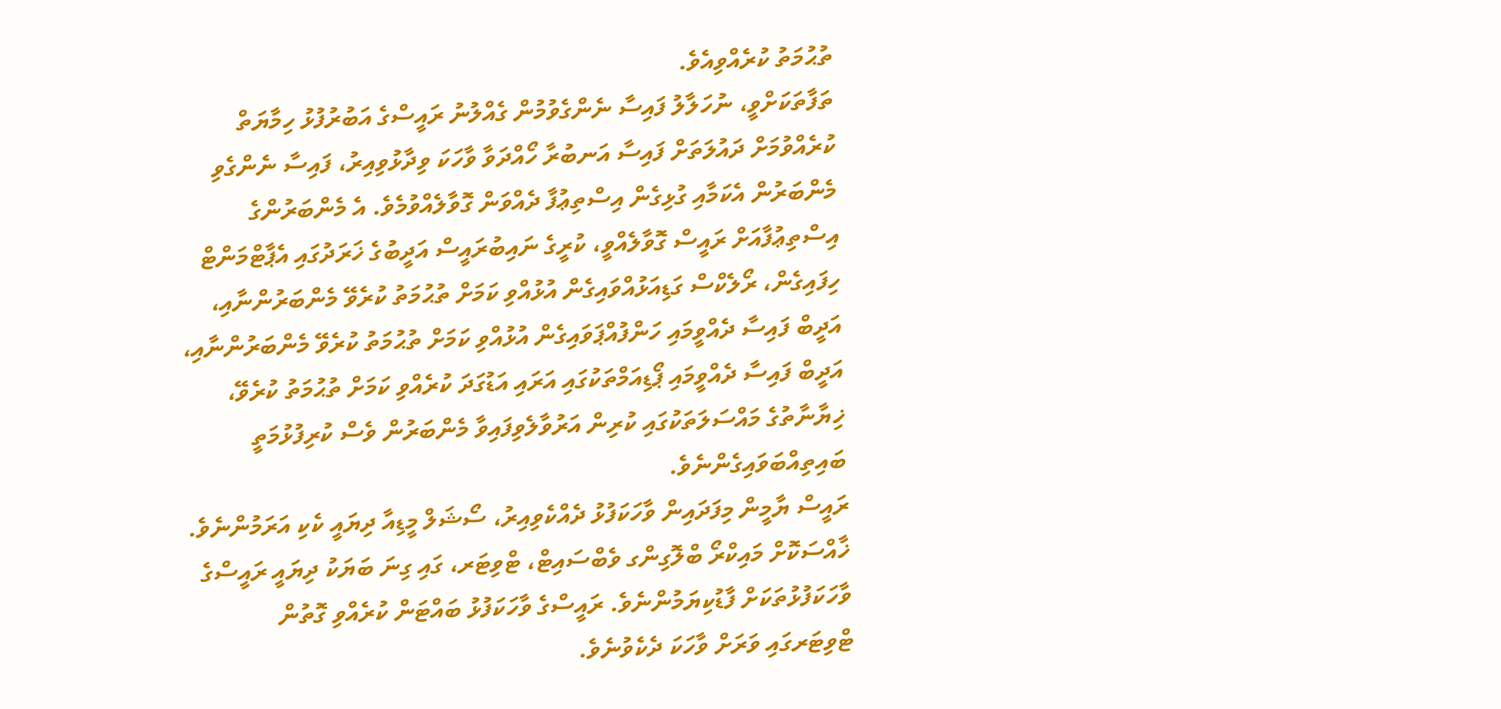ތުޙުމަތު ކުރެއްވިއެވެ.
ތަފާތަކަށްވީ، ނުހަލާލު ފައިސާ ނެންގެވުމުން ގެއްލުނު ރައީސްގެ އަބުރުފުޅު ހިމާޔަތް ކުރެއްވުމަށް ދައުލަތަށް ފައިސާ އަނބުރާ ހޯއްދަވާ ވާހަކަ ވިދާޅުވިއިރު، ފައިސާ ނެންގެވި މެންބަރުން އެކަމާއި ގުޅިގެން އިސްތިޢުފާ ދެއްވަން ގޮވާލެއްވުމެވެ. އެ މެންބަރުންގެ އިސްތިޢުފާއަށް ރައީސް ގޮވާލެއްވީ، ކުރީގެ ނައިބުރައީސް އަދީބުގެ ޚަރަދުގައި އެޕާޓްމަންޓް ހިފައިގެން، ރޯލެކްސް ގަޑިއަޅުއްވައިގެން އުޅުއްވި ކަމަށް ތުޙުމަތު ކުރެވޭ މެންބަރުންނާއި، އަދީބް ފައިސާ ދެއްވީމައި ހަންފުއްޕަވައިގެން އުޅުއްވި ކަމަށް ތުޙުމަތު ކުރެވޭ މެންބަރުންނާއި، އަދީބް ފައިސާ ދެއްވީމައި ޕޯޑިއަމްތަކުގައި އަރައި އަޑުގަދަ ކުރެއްވި ކަމަށް ތުޙުމަތު ކުރެވޭ، ޚިޔާނާތުގެ މައްސަލަތަކުގައި ކުރިން އަރުވާލެވިފައިވާ މެންބަރުން ވެސް ކުރިފުޅުމަތީ ބައިތިއްބަވައިގެންނެވެ.
ރައީސް ޔާމީން މިފަދައިން ވާހަކަފުޅު ދެއްކެވިއިރު، ސޯޝަލް މީޑިއާ ދިޔައީ ކެކި އަރަމުންނެވެ. ޚާއްސަކޮށް މައިކްރޯ ބްލޮގިންގ ވެބްސައިޓް، ޓްވިޓަރ، ގައި ގިނަ ބަޔަކު ދިޔައީ ރައީސްގެ ވާހަކަފުޅުތަކަށް ފާޑުކިޔަމުންނެވެ. ރައީސްގެ ވާހަކަފުޅު ބައްޓަން ކުރެއްވި ގޮތުން ޓްވިޓަރގައި ވަރަށް ވާހަކަ ދެކެވުނެވެ.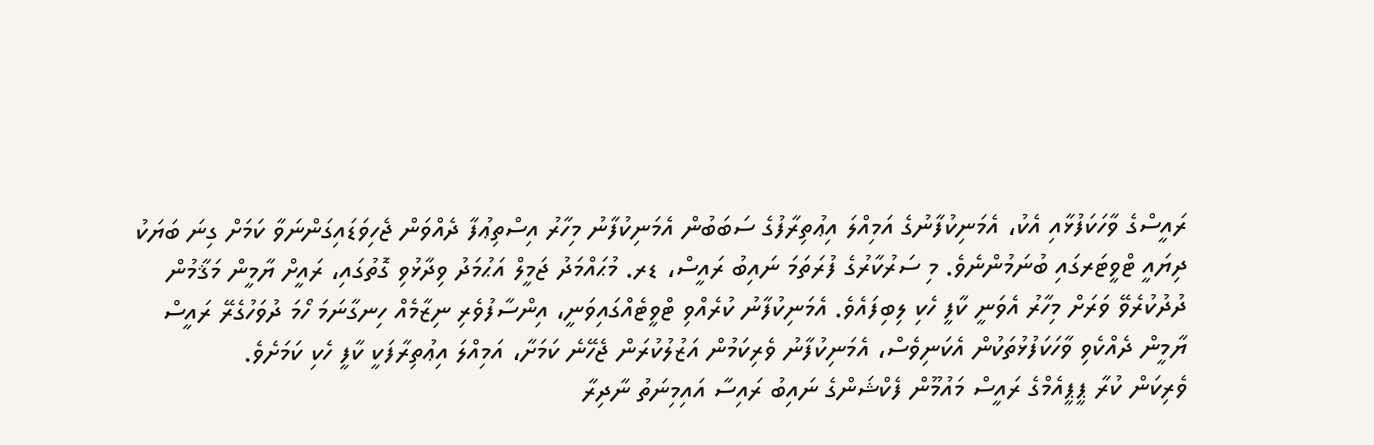ރައީސްގެ ވާހަކަފުޅާއި އެކު، އެމަނިކުފާނުގެ އަމިއްލަ އިޢުތިރާފުގެ ސަބަބުން އެމަނިކުފާނު މިހާރު އިސްތިޢުފާ ދެއްވަން ޖެހިވަޑައިގަންނަވާ ކަމަށް ގިނަ ބަޔަކު ދިޔައީ ޓްވީޓަރގައި ބުނަމުންނެވެ. މި ސަރުކާރުގެ ފުރަތަމަ ނައިބު ރައީސް، ޑރ. މުޙައްމަދު ޖަމީލް އަޙުމަދު ވިދާޅުވި ގޮތުގައި، ރައީށް ޔާމީން މަޤާމުން ދުދުކުރެވޭ ވަރަށް މިހާރު އެވަނީ ކާފީ ހެކި ލިބިފައެވެ. އެމަނިކުފާނު ކުރެއްވި ޓްވީޓެއްގައިވަނީ، އިންސާފުވެރި ނިޒާމެއް ހިނގާނަމަ ހޯމަ ދުވަހުގެރޭ ރައީސް ޔާމީން ދެއްކެވި ވާހަކަފުޅުތަކުން އެކަނިވެސް، އެމަނިކުފާނު ވެރިކަމުން އަޒުލުކުރަން ޖެހޭނެ ކަމަށާ، އަމިއްލަ އިޢުތިރާފަކީ ކާފީ ހެކި ކަމަށެވެ.
ވެރިކަން ކުރާ ޕީޕީއެމްގެ ރައީސް މައުމޫން ފެކްޝަންގެ ނައިބު ރައިސާ އައިމިނަތު ނާދިރާ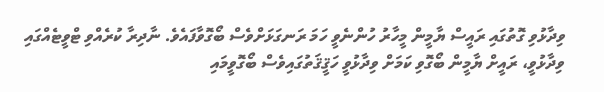ވިދާޅުވި ގޮތުގައި ރައީސް ޔާމީން މީހާރު ހުންނެވީ ހަމަ ރަނގަޅަށްވެސް ބޯގޮވާފައެވެ. ނާދިރާ ކުރެއްވި ޓްވީޓެއްގައި ވިދާޅުވީ، ރައީށް ޔާމީން ބޯގޮވި ކަމަށް ވިދާޅުވީ ހަޤީޤަތުގައިވެސް ބޯގޮވީމައި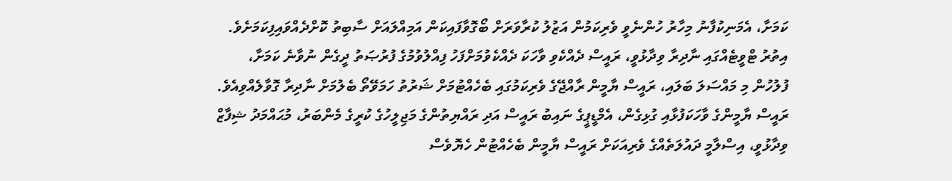ކަމަށާ، އެމަނިކުފާނު މިހާރު ހުންނެވީ ވެރިކަމުން އަޒުލު ކުރާވަރަށް ބޯގޮވާފައިކަން އަމިއްލައަށް ސާބިތު ކޮށްދެއްވައިފިކަމަށެވެ. އިތުރު ޓްވީޓެއްގައި ނާދިރާ ވިދާޅުވީ، ރައީސް ދެއްކެވި ވާހަކަ ދެއްކެވުމަށްފަހު ފިއްލުވުމުގެ ފުރުޞަތު ދީގެން ނުވާނެ ކަމަށާ، ފުލުހުން މި މައްސަލަ ބަލައި، ރައީސް ޔާމީން ރާއްޖޭގެ ވެރިކަމުގައި ބެހެއްޓުމަށް ޝަރުތު ހަމަވޭތޯ ބެލުމަށް ނާދިރާ ގޮވާލެއްވިއެވެ.
ރައީސް ޔާމީންގެ ވާހަކަފުޅާއި ގުޅިގެން، އެމްޑީޕީގެ ނައިބު ރައީސް އަދި ރައްޔިތުންގެ މަޖިލީހުގެ ކުރީގެ މެންބަރު، މުޙައްމަދު ޝިފާޒް ވިދާޅުވީ، އިސްލާމީ ދައުލަތެއްގެ ވެރިއަކަށް ރައީސް ޔާމީން ބެހެއްޓުން ހެޔޮވެސް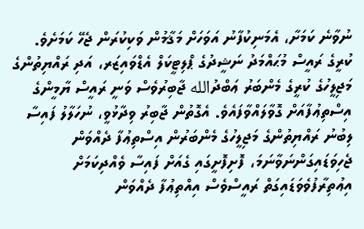ނުވާނެ ކަމަށާ، އެމަނިކުފާނު އަވަހަށް މަޤާމުން ވަކިކުރަން ޖެހޭ ކަމަށެވެ.
ކުރީގެ ރައީސް މުޙައްމަދު ނަޝީދުގެ ޕްލިޓީކަލް އެޑްވައިޒަރ، އަދި ރައްޔިތުންގެ މަޖިލީހުގެ ކުރީގެ މެންބަރު ޢަބްދުالله ޖާބިރުވެސް ވަނީ ރައީސް ޔާމީންގެ އިސްތިޢުފާއަށް ގޮވާލައްވާފައެވެ. އެގޮތުން ޖާބިރު ވިދާޅުވީ، ނުހަލާލު ފައިސާ ލިބުނު ރައްޔިތުންގެ މަޖިލީހުގެ މެންބަރުން އިސްތިޢުފާ ދެއްވަން ޖެހިވަޑައިގަންނަވާނަމަ، ފޮށިފޮށީގައި ގެއަށް ފައިސާ ވެއްދިކަމަށް އިޢުތިރާފުވެވަޑައިގަތް ރައީސްވެސް އިއްތިޢުފާ ދެއްވަން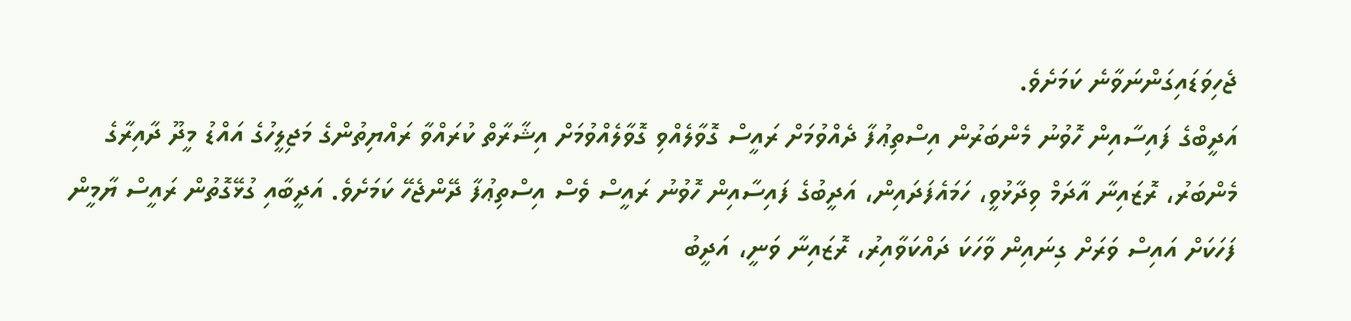ޖެހިވަޑައިގަންނަވާނެ ކަމަށެވެ.
އަދީބްގެ ފައިސާއިން ހޮވުނު މެންބަރުން އިސްތިޢުފާ ދެއްވުމަށް ރައީސް ގޮވާލެއްވި ގޮވާލެއްވުމަށް އިޝާރާތް ކުރައްވާ ރައްޔިތުންގެ މަޖިލީހުގެ އައްޑު މީދޫ ދާއިރާގެ މެންބަރު، ރޮޒައިނާ އާދަމް ވިދާޅުވީ، ހަމައެފަދައިން، އަދީބުގެ ފައިސާއިން ހޮވުނު ރައީސް ވެސް އިސްތިޢުފާ ދޭންޖެހޭ ކަމަށެވެ. އަދީބާއި ގުޅޭގޮތުން ރައީސް ޔާމީން ފަހަކަށް އައިސް ވަރަށް ގިނައިން ވާހަކަ ދައްކަވާއިރު، ރޮޒައިނާ ވަނީ، އަދީބު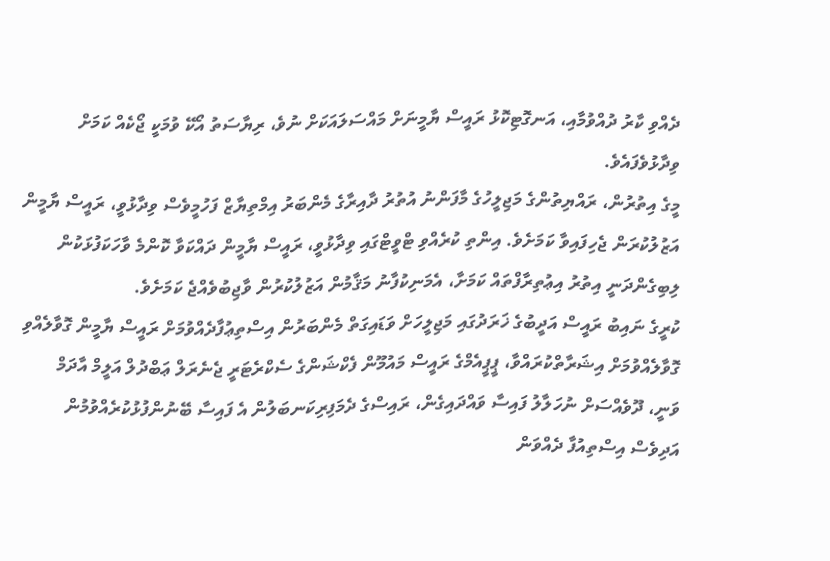ދެއްވި ކާރު ދުއްވުމާއި، އަނގޮޓިކޮޅު ރައީސް ޔާމީނަށް މައްސަލައަކަށް ނުވެ، ރިޔާސަތު އޯކޭ ވުމަކީ ޖޯކެއް ކަމަށް ވިދާޅުވެފައެވެ.
މީގެ އިތުރުން، ރައްޔިތުންގެ މަޖިލީހުގެ މާފަންނު އުތުރު ދާއިރާގެ މެންބަރު އިމްތިޔާޒް ފަހުމީވެސް ވިދާޅުވީ، ރައީސް ޔާމީން އަޒުލުކުރަން ޖެހިފައިވާ ކަމަށެވެ. އިންތި ކުރެއްވި ޓްވީޓްގައި ވިދާޅުވީ، ރައީސް ޔާމީން ދައްކަވާ ކޮންމެ ވާހަކަފުޅަކުން ލިބިގެންދަނީ އިތުރު އިޢުތިރާފްތައް ކަމަށާ، އެމަނިކުފާނު މަޤާމުން އަޒުލުކުރުން ވާޖިބުވެއްޖެ ކަމަށެވެ.
ކުރީގެ ނައިބު ރައީސް އަދީބުގެ ޚަރަދުގައި މަޖިލީހަށް ވަޑައިގަތް މެންބަރުން އިސްތިޢުފާދެއްވުމަށް ރައީސް ޔާމީން ގޮވާލެއްވި ގޮވާލެއްވުމަށް އިޝަރާތްކުރައްވާ، ޕީޕީއެމްގެ ރައީސް މައުމޫން ފެކްޝަންގެ ސެކްރެޓަރީ ޖެނެރަލް ޢަބްދުލް އަލީމް އާދަމް ވަނީ، ދޫވެއްސަށް ނުހަލާލު ފައިސާ ވައްދައިގެން، ރައިސްގެ ދެމަފިރިކަނބަލުން އެ ފައިސާ ބޭނުންފުޅުކުރެއްވުމުން އަދިވެސް އިސްތިއުފާ ދެއްވަން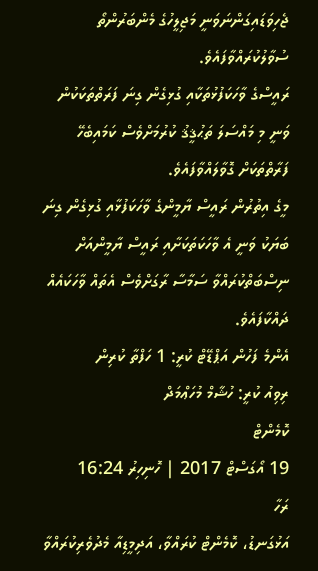ޖެހިވަޑައިގަންނަވަނީ މަޖިލީހުގެ މެންބަރުންތޯ ސުވާލުކުރައްވާފައެވެ.
ރައީސްގެ ވާހަކަފުޅުތަކާއި ގުޅިގެން ގިނަ ފަރަތްތަކަކުން ވަނީ މި މައްސަލަ ތަޙުޤީޤު ކުރުމަށްވެސް ކަމައިބެހޭ ފަރާތްތަކަށް ގޮވާލައްވާފައެވެ.
މީގެ އިތުރުން ރައީސް ޔާމީންގެ ވާހަކަފުޅާއި ގުޅިގެން ގިނަ ބަޔަކު ވަނީ އެ ވާހަކަތަކަށާއި ރައީސް ޔާމީންއަށް ނިސްބަތްކުރައްވާ ސަމާސާ ރާގަށްވެސް އެތައް ވާހަކައެއް ދައްކާފައެވެ.
އެންމެ ފަހުން އަޕްޑޭޓް ކުރީ: 1 ހަފްތާ ކުރިން
ރިވިއު ކުރީ: ހުޝާމް މުހަޢްމަދް
ކޮމެންޓް
19 އޯގަސްޓް 2017 | ހޮނިހިރު 16:24
ރަހާ
އަޅުގަނޑު، ކޮމެންޓް ކުރައްވާ، އަދިމީޑިއާ މެދުވެރިކުރައްވާ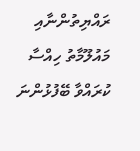ރައްޔިތުންނާއި މައުލޫމާތު ހިއްސާ ކުރައްވާ ބޭފުޅުންނަ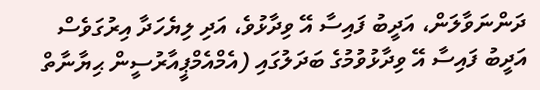ދަންނަވާލަން، އަދީބު ފައިސާ އޭ ވިދާޅުވެ، އަދި ލިޔެހަދާ އިރުގަވެސް އަދީބު ފައިސާ އޭ ވިދާޅުވުމުގެ ބަދަލުގައި (އެމްއެމްޕީއާރުސީން ޙިޔާނާތް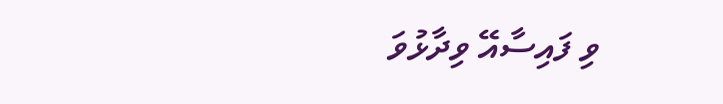ވި ފައިސާއޭ ވިދާޅުވަ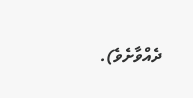ދެއްވާށެވެ).